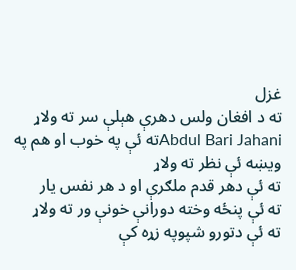غزل
ته د افغان ولس دهرې هېلې سر ته ولاړ
Abdul Bari Jahaniته ئې په خوب او هم په ویښه ئې نظر ته ولاړ
ته ئې دهر قدم ملګرې او د هر نفس یار
ته ئې پنځه وخته دورانې خونې ور ته ولاړ
ته ئې دتورو شپوپه زړه کې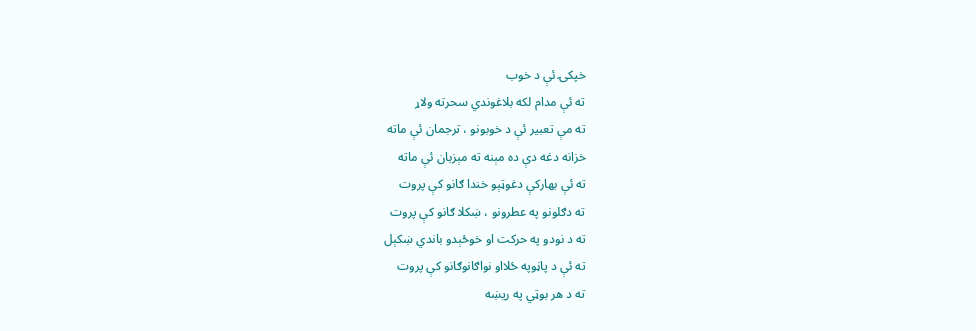خپکۍ ئې د خوب
ته ئې مدام لکه بلاغوندي سحرته ولاړ
ته مې تعبیر ئې د خوبونو ، ترجمان ئې ماته
خزانه دغه دې ده مېنه ته مېزبان ئې ماته
ته ئې بهارکې دغوټېو خندا ګانو کې پروت
ته دګلونو په عطرونو ، ښکلا ګانو کې پروت
ته د نودو په حرکت او خوځېدو باندي ښکېل
ته ئې د پاڼوپه ځلااو نواګانوګانو کې پروت
ته د هر بوټي په ریښه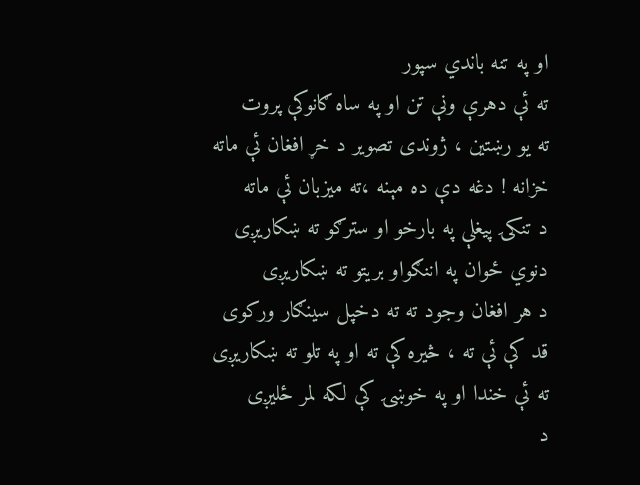او په تنه باندي سپور
ته ئې دهرې ونې تن او په ساه ګانوکې پروت
ته یو رښتین ، ژوندی تصویر د خړ افغان ئې ماته
خزانه ! دغه دې ده مېنه ،ته ميزبان ئې ماته
د تنکۍ پيغلې په بارخو او سترګو ته ښکاریږی
دنوي ځوان په اننګواو بریتو ته ښکاریږی
د هر افغان وجود ته ته دخپل سینګار ورکوی
قد کې ئې ته ، څيره کې ته او په تلو ته ښکاریږی
ته ئې خندا او په خوښۍ کې لکه لمر ځلیږی
د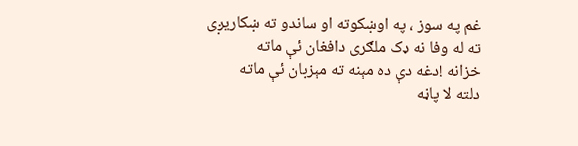غم په سوز ، په اوښکوته او ساندو ته ښکاریږی
ته له وفا نه ډک ملګری دافغان ئې ماته
خزانه !دغه دې ده مېنه ته مېزبان ئې ماته
دلته لا پاڼه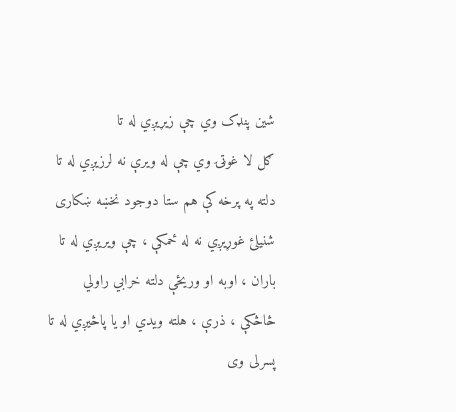شین پنډک وي چې زیړیږي له تا
ګل لا غوټۍ وي چې له ویرې نه لرزیږي له تا
دلته په پرخه کې هم ستا دوجود نخښه ښکاری
شنیلئ غوړیږي نه له ځمکې ، چې ویریږي له تا
باران ، اوبه او وریځې دلته خرابي راولي
څاڅکې ، ذرې ، هلته ويدي او یا پاڅیږي له تا
پسرلی وی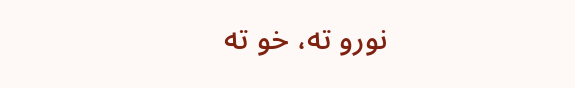نورو ته، خو ته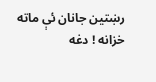رښتین جانان ئې ماته
خزانه ! دغه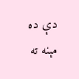دې ده مېنه ته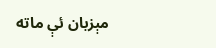مېزبان ئې ماته